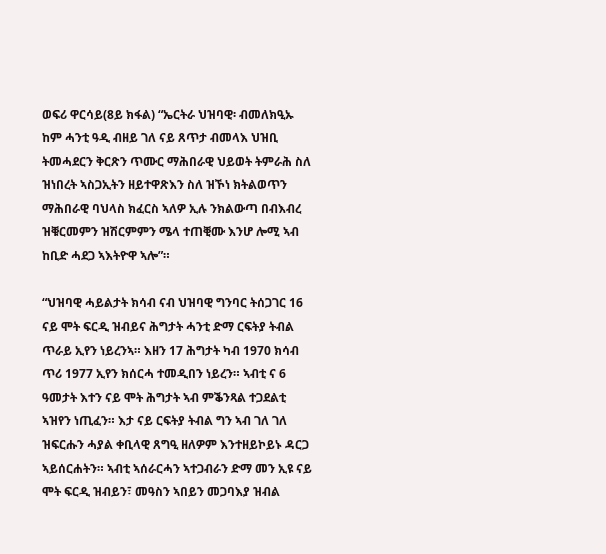ወፍሪ ዋርሳይ(8ይ ክፋል) “ኤርትራ ህዝባዊ፡ ብመለክዒኡ ከም ሓንቲ ዓዲ ብዘይ ገለ ናይ ጸጥታ ብመላእ ህዝቢ ትመሓደርን ቅርጽን ጥሙር ማሕበራዊ ህይወት ትምራሕ ስለ ዝነበረት ኣስጋኢትን ዘይተዋጽእን ስለ ዝኾነ ክትልወጥን ማሕበራዊ ባህላስ ክፈርስ ኣለዎ ኢሉ ንክልውጣ በብእብረ ዝቑርመምን ዝሽርምምን ሜላ ተጠቒሙ እንሆ ሎሚ ኣብ ከቢድ ሓደጋ ኣእትዮዋ ኣሎ”።

“ህዝባዊ ሓይልታት ክሳብ ናብ ህዝባዊ ግንባር ትሰጋገር 16 ናይ ሞት ፍርዲ ዝብይና ሕግታት ሓንቲ ድማ ርፍትያ ትብል ጥራይ ኢየን ነይረንኣ። እዘን 17 ሕግታት ካብ 1970 ክሳብ ጥሪ 1977 ኢየን ክሰርሓ ተመዲበን ነይረን። ኣብቲ ና 6 ዓመታት እተን ናይ ሞት ሕግታት ኣብ ምቕንጻል ተጋደልቲ ኣዝየን ነጢፈን። እታ ናይ ርፍትያ ትብል ግን ኣብ ገለ ገለ ዝፍርሑን ሓያል ቀቢላዊ ጸግዒ ዘለዎም እንተዘይኮይኑ ዳርጋ ኣይሰርሐትን። ኣብቲ ኣሰራርሓን ኣተጋብራን ድማ መን ኢዩ ናይ ሞት ፍርዲ ዝብይን፣ መዓስን ኣበይን መጋባእያ ዝብል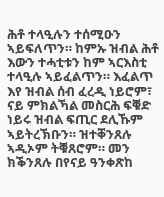ሕቶ ተላዒሉን ተሰሚዑን ኣይፍለጥን። ከምኡ ዝብል ሕቶ እውን ተሓቲቱን ከም ኣርእስቲ ተላዒሉ ኣይፈልጥን። እፈልጥ እየ ዝብል ሰብ ፈረዲ ነይሮም፣ ናይ ምክልኻል መስርሕ ፍቑድ ነይሩ ዝብል ፍጢር ደሊኹም ኣይትረኽቡን። ዝተቐንጸሉ ኣዲኦም ትቑጸሮም። መን ክቕንጸሉ በየናይ ዓንቀጽከ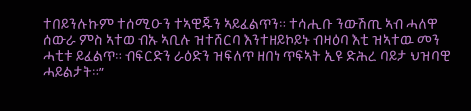ተበይንሉኩም ተሰሚዑን ተኣዊጁን ኣይፈልጥን። ተሳሒቡ ንውሽጢ ኣብ ሓለዋ ሰውራ ምስ ኣተወ ብኡ ኣቢሉ ዝተሸርባ እንተዘይኮይኑ ብዛዕባ እቲ ዝኣተዉ መን ሓቲቱ ይፈልጥ። ብፍርድን ራዕድን ዝፍለጥ ዘበነ ጥፍኣት ኢዩ ድሕረ ባይታ ህዝባዊ ሓይልታት።”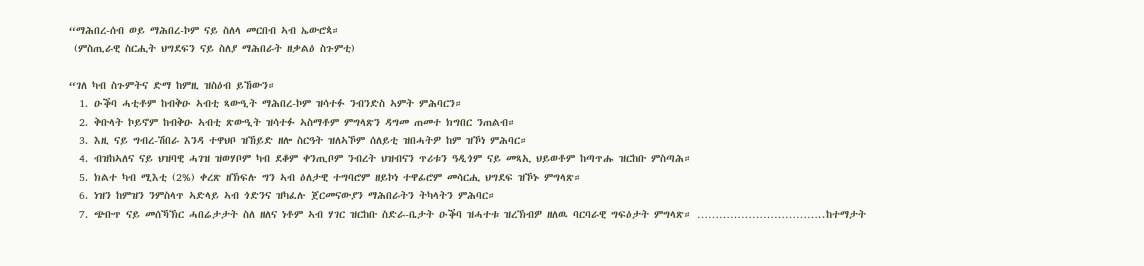“ማሕበረ-ሰብ ወይ ማሕበረ-ኮም ናይ ስለላ መርበብ ኣብ ኤውሮጳ።
 (ምስጢራዊ ስርሒት ህግደፍን ናይ ስለያ ማሕበራት ዘቃልዕ ስጉምቲ)

“ገለ ካብ ስጉምትና ድማ ከምዚ ዝስዕብ ይኸውን።
  1. ዑቕባ ሓቲቶም ከብቅዑ ኣብቲ ጻውዒት ማሕበረ-ኮም ዝሳተፉ ንብንድስ ኣምት ምሕባርን።
  2. ቅቡላት ኮይኖም ከብቅዑ ኣብቲ ጽውዒት ዝሳተፉ ኣስማቶም ምግላጽን ዳግመ ጠመተ ክግበር ንጠልብ።
  3. እዚ ናይ ግብረ-ሽበራ እንዳ ተዋህቦ ዝኸይድ ዘሎ ስርዓት ዝለኣኾም ሰለይቲ ዝበሓትዎ ከም ዝኾነ ምሕባር።
  4. ብዝከኣለና ናይ ህዝባዊ ሓገዝ ዝወሃቦም ካብ ደቆም ቀንጢቦም ንብረት ህዝብናን ጥሪቱን ዓዲጎም ናይ መጻኢ ህይወቶም ከጣጥሑ ዝርከቡ ምስጣሕ።
  5. ክልተ ካብ ሚእቲ (2%) ቀረጽ ዘኽፍሉ ግን ኣብ ዕለታዊ ተግባሮም ዘይኮነ ተዋፊሮም መሳርሒ ህግደፍ ዝኾኑ ምግላጽ።
  6. ነዝን ከምዝን ንምስላጥ ኣድላይ ኣብ ጎድንና ዝካፈሉ ጀርመናውያን ማሕበራትን ትካላትን ምሕባር።
  7. ጭቡጥ ናይ መሰኻኽር ሓበሬታታት ስለ ዘለና ነቶም ኣብ ሃገር ዝርከቡ ስድራ-ቤታት ዑቕባ ዝሓተቱ ዝረኽብዎ ዘለዉ ባርባራዊ ግፍዕታት ምግላጽ። ……………………………..ከተማታት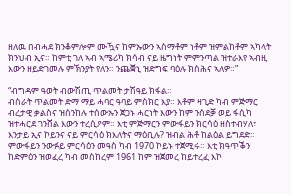ዘለዉ በብሓደ ክንቆምሎም ሙዃና ከምኡውን ኣስማቶም ነቶም ዝምልከቶም ኣካላት ክንህብ ኢና። ከምቲ ገለ ኣብ ኣሜሪካ ክሳብ ናይ ዜግነት ምምንጣል ዝተራእየ ኣብዚ እውን ዘይድገመሉ ምኽንያት የለን። ንጨቛኒ ዝድግፍ ባዕሉ ክስሕና ኣለዎ።”

“ብግዳም ዓወት ብውሽጢ ጥልመት ታሽዓይ ክፋል።
ብስራት ጥልመት ድማ ማይ ሓባር ዓባይ ምስክር እያ። እቶም ዛጊድ ካብ ምጅማር ብረታዊ ቃልስና ዝሰንከሉ ተሰውኡን ጀጋኑ ሓርነት እውን ከም ንሰደቓ ወይ ፋሲካ ዝተሓርደ ገንሸል እውን ተረሲዖም። እቲ ምጅማርን ምውፋይን ክርሳዕ ዘስተብሃለ፣ እንታይ ኢና ኮይንና ናይ ምርሳዕ ክእለትና ማዕቢሉ? ዝብል ሕቶ ከልዕል ይግደድ። ምውፋይን ንውፉይ ምርሳዕን መዓስ ካብ 1970 ኮይኑ ተጀሚሩ። እቲ ክዓጥቕን ከድምዕን ዝወፈረ ካብ መስከረም 1961 ከም ዝጀመረ ከይተረፈ እኮ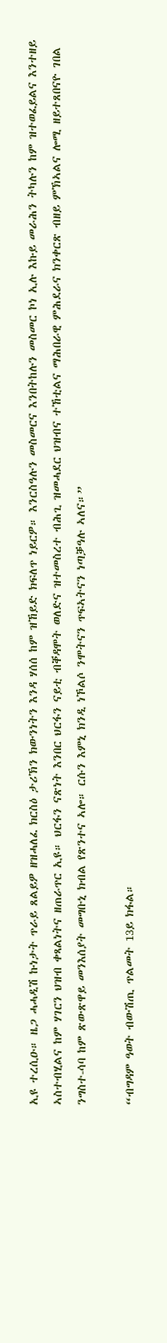ኢዩ ተረሲዑ። ዜጋ ሓሓዲሽ ኩነታት ጥራይ ጸልይዎ ዘዝሓለፈ ክርስዕ ታሪኽን ክውንነትን እንዳ ሃሰሰ ከም ዝኸይድ ክፍለጥ ነይርዎ። እንርስዓሉን መስመርና እንበትከሉን መስመር ኮነ ኢሉ እኩይ መራሕን ትካሉን ከም ዝተወፈይልና እንተዘይ ኣስተብሂልና ከም ሃገርን ህዝብ ቀጻልነትና ዘጠራጥር ኢዩ። ህርፋን ናጽነት እንበር ህርፋን ናይቲ ብቐዳሞት ወለድና ዝተመስረተ ብሕጊ ዝመሓደር ህዝብና ተኸቲልና ማሕበራዊ ምሕደራና ክንቀርጽ ብዘይ ምኽኣልና ሎሚ ዘይተጸበናዮ ገበል ንግስተ-ሳባ ከም ጽውጽዋይ መንእሰያት መግቡኒ ክብል የጽንተና ኣሎ። ርሱን እምኒ ክንዲ ነኾልሶ ንሞትናን ጥፍኣትናን ነጣቓዓሉ ኣለና።”

“ብግዳም ዓወት ብውሽጢ ጥልመት 13ይ ክፋል።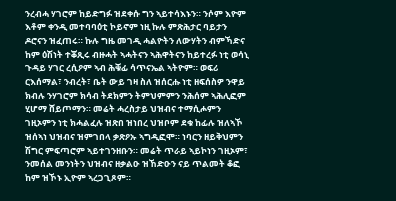ንረብሓ ሃገሮም ከይድግፉ ዝደቀሱ ግን ኣይተሳእኑን። ንሶም እዮም እቶም ቀንዲ መተባባዕቲ ኮይኖም ነዚ ኩሉ ምጽሕታር ባይታን ዶሮናን ዝፈጠሩ። ኩሉ ግዜ መገዲ ሓልዮትን ለውሃትን ብምኻድና ከም ዕሽነት ተቖጺሩ ብዙሓት ኣሓትናን ኣሕዋትናን ከይተረፉ ነቲ ወሳኒ ጉዳይ ሃገር ረሲዖም ኣብ ሕቑፊ ሳጥናኤል ኣትዮም። ወፍሪ ርእሰማል፣ ንብረት፣ ቤት ውይ ገዛ ስለ ዝሰርሑ ነቲ ዘፍሰስዎ ንዋይ ክብሉ ንሃገሮም ክሳብ ትደክምን ትምህምምን ንሕሰም ኣሕሊፎም ሂሆማ ሸይጦማን። መሬት ሓረስታይ ህዝብና ተማሲሖምን ገዚኦምን ነቲ ክሓልፈሉ ዝጽበ ዝነበረ ህዝቦም ደቁ ከፊሉ ዝለኣኾ ዝሰኣነ ህዝብና ዝምገበላ ቃጽዖኡ ኣግዲፎሞ። ነባርን ዘይቅህምን ሽግር ምፍጣሮም ኣይተገንዘቡን። መሬት ጥራይ ኣይኮነን ገዚኦም፣ ንመሰል መንነትን ህዝብና ዘቃልዑ ዝኸድዑን ናይ ጥልመት ቆፎ ከም ዝኾኑ ኢዮም ኣረጋጊጾም።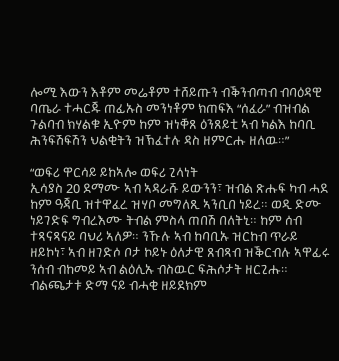ሎሚ እውን እቶም መሬቶም ተሸይጡን ብቕንብጣብ ብባዕዳዊ ባጤራ ተሓርጁ ጠፊኡስ መንነቶም ክጠፍእ “ሰፈራ” ብዝብል ጉልባብ ክሃልቁ ኢዮም ከም ዝነቐጸ ዕንጸይቲ ኣብ ካልእ ከባቢ ሕንፍሽፍሽን ህልቂትን ዝኽፈተሉ ዳስ ዘምርሑ ዘለዉ።”

“ወፍሪ ዋርሳይ ይከኣሎ ወፍሪ ጊላነት
ኢሳያስ 20 ደማሙ ኣብ ኣዳራሹ ይውንን፣ ዝብል ጽሑፍ ካብ ሓደ ከም ዓጃቢ ዝተዋፈረ ዝሃቦ መግለጺ ኣንቢበ ነይረ። ወዲ ድሙ ነይገድፍ ግብረእሙ ትብል ምስላ ጠበሽ በለትኒ። ከም ሰብ ተጻናጻናይ ባህሪ ኣለዎ። ንኹሉ ኣብ ከባቢኡ ዝርከብ ጥራይ ዘይኮነ፣ ኣብ ዘገድሶ ቦታ ኮይኑ ዕለታዊ ጸብጻብ ዝቕርብሉ ኣዋፊሩ ንሰብ ብከመይ ኣብ ልዕሊኡ ብስዉር ፍሕሶታት ዘርጊሑ። ብልጫታቱ ድማ ናይ ብሓቂ ዘይደክም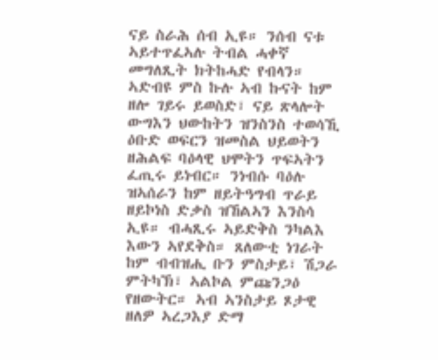ናይ ስራሕ ሰብ ኢዩ። ንሰብ ናቱ ኣይተጥፈኣሉ ትብል ሓቀኛ መግለጺት ክትከሓድ የብላን። ኣድብዩ ምስ ኩሉ ኣብ ኩናት ከም ዘሎ ገይሩ ይወስድ፣ ናይ ጽላሎት ውግእን ህውከትን ዝንስንስ ተወሳኺ ዕቡድ ወፍርን ዝመስል ህይወትን ዘሕልፍ ባዕላዊ ህሞትን ጥፍኣትን ፈጢሩ ይነብር። ንነብሱ ባዕሉ ዝኣሰራን ከም ዘይትዓግብ ጥራይ ዘይኮነስ ድቃስ ዝኸልኣን እንስሳ ኢዩ። ብሓጺሩ ኣይድቅስ ንካልእ እውን ኣየደቅስ። ጸለውቲ ነገራት ከም ብብዝሒ ቡን ምስታይ፣ ሽጋራ ምትካኽ፣ ኣልኮል ምጩንጋዕ የዘውትር። ኣብ ኣንስታይ ጾታዊ ዘለዎ ኣረጋእያ ድማ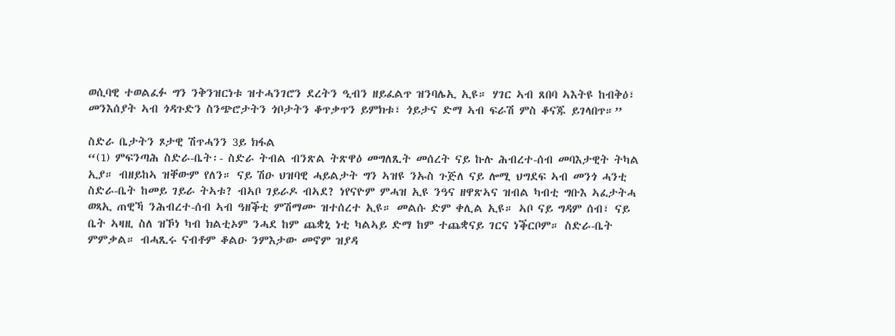ወሲባዊ ተወልፈፉ ግን ንቅንዝርነቱ ዝተሓንገሮን ደረትን ዒብን ዘይፈልጥ ዝንባሌኢ ኢዩ። ሃገር ኣብ ጸበባ ኣእትዩ ከብቅዕ፣ መንእሰያት ኣብ ጎዳጉድን ስንጭሮታትን ጎቦታትን ቆጥቃጥን ይምክቱ፣ ጎይታና ድማ ኣብ ፍራሽ ምስ ቆናጁ ይገላበጥ።”

ስድራ ቤታትን ጾታዊ ሽጥሓንን 3ይ ክፋል
“(1) ምፍንጣሕ ስድራ-ቤት፡- ስድራ ትብል ብንጽል ትጽዋዕ መግለጺት መሰረት ናይ ኩሉ ሕብረተ-ሰብ መባእታዊት ትካል ኢያ። ብዘይከኣ ዝቐውም የለን። ናይ ሽዑ ህዝባዊ ሓይልታት ግን ኣዝዩ ንኡስ ጉጅለ ናይ ሎሚ ህግደፍ ኣብ መንጎ ሓንቲ ስድራ-ቤት ከመይ ገይራ ትኣቱ? ብኣቦ ገይራዶ ብኣደ? ነየናዮም ምሓዝ ኢዩ ንዓና ዘዋጽኣና ዝብል ካብቲ ግቡእ ኣፈታትሓ ወጻኢ ጠዊኻ ንሕብረተ-ሰብ ኣብ ዓዘቕቲ ምሽማሙ ዝተሰረተ ኢዩ። መልሱ ድም ቀሊል ኢዩ። ኣቦ ናይ ግዳም ሰብ፣ ናይ ቤት ኣዛዚ ስለ ዝኾነ ካብ ክልቲኦም ንሓደ ከም ጨቋኒ ነቲ ካልኣይ ድማ ከም ተጨቋናይ ገርና ነቕርቦም። ስድራ-ቤት ምምቃል። ብሓጺሩ ናብቶም ቆልዑ ንምእታው መኖም ዝያዳ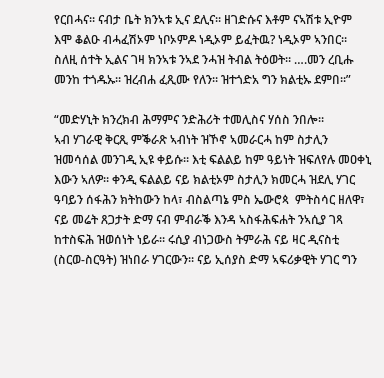የርበሓና። ናብታ ቤት ክንኣቱ ኢና ደሊና። ዘገድሱና እቶም ናኣሽቱ ኢዮም እሞ ቆልዑ ብሓፈሽኦም ነቦኦምዶ ነዲኦም ይፈትዉ? ነዲኦም ኣንበር። ስለዚ ሰተት ኢልና ገዛ ክንኣቱ ንኣደ ንሓዝ ትብል ትዕወት። ….መን ረቢሑ መንከ ተጎዱኡ። ዝረብሐ ፈጺሙ የለን። ዝተጎድአ ግን ክልቲኡ ደምበ።”

“መድሃኒት ክንረክብ ሕማምና ንድሕሪት ተመሊስና ሃሰስ ንበሎ።
ኣብ ሃገራዊ ቅርጺ ምቕራጽ ኣብነት ዝኾኖ ኣመራርሓ ከም ስታሊን ዝመሳሰል መንገዲ ኢዩ ቀይሱ። እቲ ፍልልይ ከም ዓይነት ዝፍለየሉ መዐቀኒ እውን ኣለዎ። ቀንዲ ፍልልይ ናይ ክልቲኦም ስታሊን ክመርሓ ዝደሊ ሃገር ዓባይን ሰፋሕን ክትከውን ከላ፣ ብስልጣኔ ምስ ኤውሮጳ  ምትስሳር ዘለዋ፣ ናይ መሬት ጸጋታት ድማ ናብ ምብራቕ እንዳ ኣስፋሕፍሐት ንኣሲያ ገጻ ከተስፍሕ ዝወሰነት ነይራ። ሩሲያ ብነጋውስ ትምራሕ ናይ ዛር ዲናስቲ (ስርወ-ስርዓት) ዝነበራ ሃገርውን። ናይ ኢሰያስ ድማ ኣፍሪቃዊት ሃገር ግን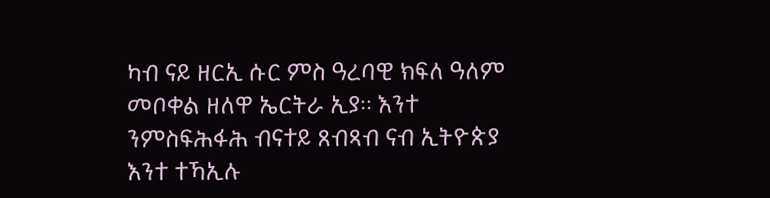ካብ ናይ ዘርኢ ሱር ምስ ዓረባዊ ክፍለ ዓለም መቦቀል ዘለዋ ኤርትራ ኢያ። እንተ ንምስፍሕፋሕ ብናተይ ጸብጻብ ናብ ኢትዮጵያ እንተ ተኻኢሉ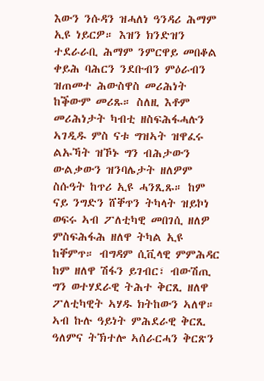እውን ንሱዳን ዝሓለነ ዓንዳሪ ሕማም ኢዩ ነይርዎ። እዝን ክንድዝን ተደራራቢ ሕማም ንምርዋይ መበቆል ቀይሕ ባሕርን ንደቡብን ምዕራብን ዝጠመተ ሕውስዋስ መሪሕነት ከቕውም መሪጹ። ስለዚ እቶም መሪሕነታት ካብቲ ዘስፍሕፋሓሉን ኣገዲዱ ምስ ናቱ ግዝኣት ዝዋፈሩ ልኡኻት ዝኾኑ ግን ብሕታውን ውልቃውን ዝንባሌታት ዘለዎም ስሱዓት ከጥሪ ኢዩ ሓንጺጹ። ከም ናይ ንግድን ሸቐጥን ትካላት ዝይኮነ ወፍሩ ኣብ ፖለቲካዊ መበገሲ ዘለዎ ምስፍሕፋሕ ዘለዋ ትካል ኢዩ ከቐምጥ። ብግዳም ሲቪላዊ ምምሕዳር ከም ዘለዋ ሽፋን ይገብር፣ ብውሽጢ ግን ወተሃደራዊ ትሕተ ቅርጺ ዘለዋ ፖለቲካዊት ኣሃዱ ክትከውን ኣለዋ። ኣብ ኩሉ ዓይነት ምሕደራዊ ቅርጺ ዓለምና ትኽተሎ ኣሰራርሓን ቅርጽን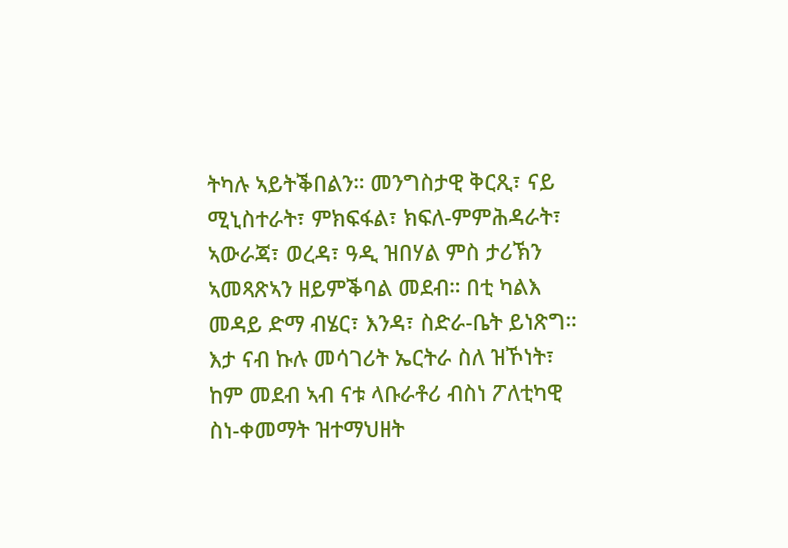ትካሉ ኣይትቕበልን። መንግስታዊ ቅርጺ፣ ናይ ሚኒስተራት፣ ምክፍፋል፣ ክፍለ-ምምሕዳራት፣ ኣውራጃ፣ ወረዳ፣ ዓዲ ዝበሃል ምስ ታሪኽን ኣመጻጽኣን ዘይምቕባል መደብ። በቲ ካልእ መዳይ ድማ ብሄር፣ እንዳ፣ ስድራ-ቤት ይነጽግ። እታ ናብ ኩሉ መሳገሪት ኤርትራ ስለ ዝኾነት፣ ከም መደብ ኣብ ናቱ ላቡራቶሪ ብስነ ፖለቲካዊ ስነ-ቀመማት ዝተማህዘት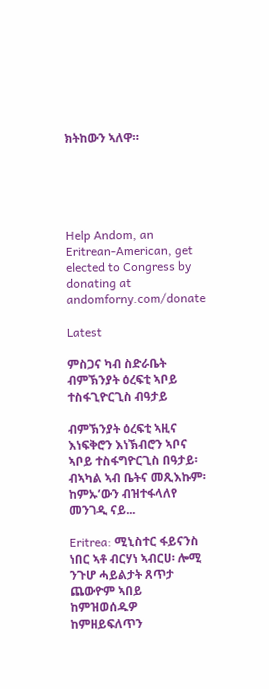ክትከውን ኣለዋ።





Help Andom, an Eritrean-American, get elected to Congress by donating at  andomforny.com/donate

Latest

ምስጋና ካብ ስድራቤት ብምኽንያት ዕረፍቲ ኣቦይ ተስፋጊዮርጊስ ብዓታይ

ብምኽንያት ዕረፍቲ ኣዚና እነፍቅሮን እነኽብሮን ኣቦና ኣቦይ ተስፋግዮርጊስ በዓታይ፡  ብኣካል ኣብ ቤትና መጺእኩም፡ ከምኡ’ውን ብዝተፋላለየ መንገዲ ናይ...

Eritrea: ሚኒስተር ፋይናንስ ነበር ኣቶ ብርሃነ ኣብርሀ፡ ሎሚ ንጉሆ ሓይልታት ጸጥታ ጨውዮም ኣበይ ከምዝወሰዱዎ ከምዘይፍለጥን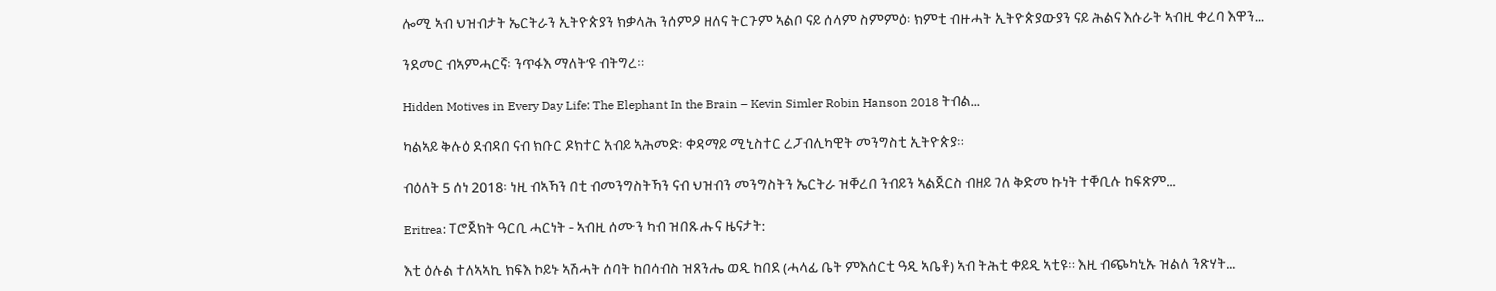ሎሚ ኣብ ህዝብታት ኤርትራን ኢትዮጵያን ክቃላሕ ንሰምዖ ዘለና ትርጉም ኣልቦ ናይ ሰላም ስምምዕ፡ ክምቲ ብዙሓት ኢትዮጵያውያን ናይ ሕልና እሱራት ኣብዚ ቀረባ እዋን...

ንደመር ብኣምሓርኛ፡ ንጥፋእ ማለት’ዩ ብትግረ።

Hidden Motives in Every Day Life: The Elephant In the Brain – Kevin Simler Robin Hanson 2018 ትብል...

ካልኣይ ቅሉዕ ደብዳበ ናብ ክቡር ዶክተር አብይ ኣሕመድ፡ ቀዳማይ ሚኒስተር ረፓብሊካዊት መንግስቲ ኢትዮጵያ።

ብዕለት 5 ሰነ 2018፡ ነዚ ብኣኻን በቲ ብመንግስትኻን ናብ ህዝብን መንግስትን ኤርትራ ዝቐረበ ንብይን ኣልጀርስ ብዘይ ገለ ቅድመ ኩነት ተቐቢሉ ከፍጽም...

Eritrea: ፐሮጀክት ዓርቢ ሓርነት - ኣብዚ ሰሙን ካብ ዝበጹሑና ዜናታት:

እቲ ዕሉል ተለኣኣኪ ክፍእ ኮይኑ ኣሽሓት ሰባት ከበሳብስ ዝጸንሔ ወዲ ከበደ (ሓላፊ ቤት ምእሰርቲ ዓዲ ኣቤቶ) ኣብ ትሕቲ ቀይዲ ኣቲዩ። እዚ ብጭካኒኡ ዝልለ ንጽሃት...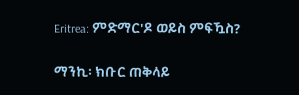Eritrea: ምድማር'ዶ ወይስ ምፍዃስ?

ማንኪ፡ ክቡር ጠቅላይ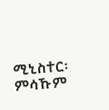ሚኒስተር፡ ምሳኹም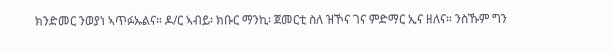ክንድመር ንወያነ ኣጥፉኡልና። ዶ/ር ኣብይ፡ ክቡር ማንኪ፡ ጀመርቲ ስለ ዝኾና ገና ምድማር ኢና ዘለና። ንስኹም ግን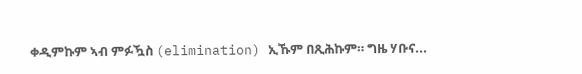ቀዲምኩም ኣብ ምፉዃስ (elimination) ኢኹም በጺሕኩም። ግዜ ሃቡና...